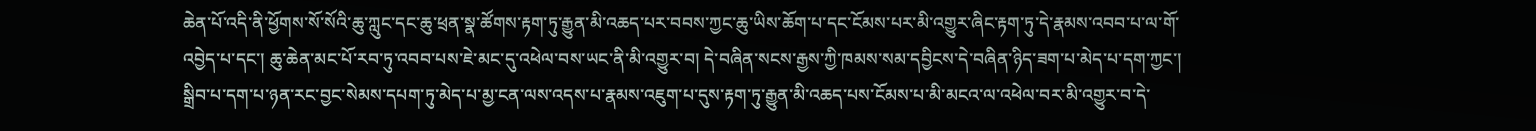ཆེན་པོ་འདི་ནི་ཕྱོགས་སོ་སོའི་ཆུ་ཀླུང་དང་ཆུ་ཕྲན་སྣ་ཚོགས་རྟག་ཏུ་རྒྱུན་མི་འཆད་པར་བབས་ཀྱང་ཆུ་ཡིས་ཆོག་པ་དང་ངོམས་པར་མི་འགྱུར་ཞིང་རྟག་ཏུ་དེ་རྣམས་འབབ་པ་ལ་གོ་འབྱེད་པ་དང་། ཆུ་ཆེན་མང་པོ་རབ་ཏུ་འབབ་པས་ཇེ་མང་དུ་འཕེལ་བས་ཡང་ནི་མི་འགྱུར་བ། དེ་བཞིན་སངས་རྒྱས་ཀྱི་ཁམས་སམ་དབྱིངས་དེ་བཞིན་ཉིད་ཟག་པ་མེད་པ་དག་ཀྱང་། སྒྲིབ་པ་དག་པ་ཉན་རང་བྱང་སེམས་དཔག་ཏུ་མེད་པ་མྱ་ངན་ལས་འདས་པ་རྣམས་འཇུག་པ་དུས་རྟག་ཏུ་རྒྱུན་མི་འཆད་པས་ངོམས་པ་མི་མངའ་ལ་འཕེལ་བར་མི་འགྱུར་བ་དེ་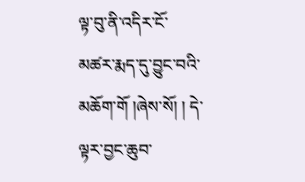ལྟ་བུ་ནི་འདིར་ངོ་མཚར་རྨད་དུ་བྱུང་བའི་མཆོག་གོ །ཞེས་སོ། ། དེ་ལྟར་བྱང་ཆུབ་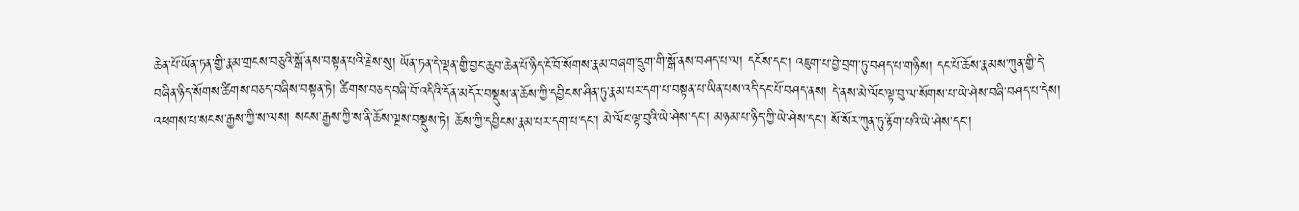ཆེན་པོ་ཡོན་ཏན་གྱི་རྣམ་གྲངས་བཅུའི་སྒོ་ནས་བསྟན་པའི་རྗེས་སུ། ཡོན་ཏན་དེ་ལྡན་གྱི་བྱང་ཆུབ་ཆེན་པོ་ཉིད་ངོ་བོ་སོགས་རྣམ་བཞག་དྲུག་གི་སྒོ་ནས་བཤད་པ་ལ། དངོས་དང་། འཇུག་པ་བྱེ་བྲག་ཏུ་བཤད་པ་གཉིས། དང་པོ་ཆོས་རྣམས་ཀུན་གྱི་དེ་བཞིན་ཉིད་སོགས་ཚིགས་བཅད་བཞིས་བསྟན་ཏེ། ཚིགས་བཅད་བཞི་བོ་འདིའི་དོན་མདོར་བསྡུས་ན་ཆོས་ཀྱི་དབྱིངས་ཤིན་ཏུ་རྣམ་པར་དག་པ་བསྟན་པ་ཡིན་པས་འདི་དང་པོ་བཤད་ནས། དེ་ནས་མེ་ལོང་ལྟ་བུ་ལ་སོགས་པ་ཡེ་ཤེས་བཞི་བཤད་པ་དེས། འཕགས་པ་སངས་རྒྱས་ཀྱི་ས་ལས། སངས་རྒྱས་ཀྱི་ས་ནི་ཆོས་ལྔས་བསྡུས་ཏེ། ཆོས་ཀྱི་དབྱིངས་རྣམ་པར་དག་པ་དང་། མེ་ལོང་ལྟ་བུའི་ཡེ་ཤེས་དང་། མཉམ་པ་ཉིད་ཀྱི་ཡེ་ཤེས་དང་། སོ་སོར་ཀུན་ཏུ་རྟོག་པའི་ཡེ་ཤེས་དང་།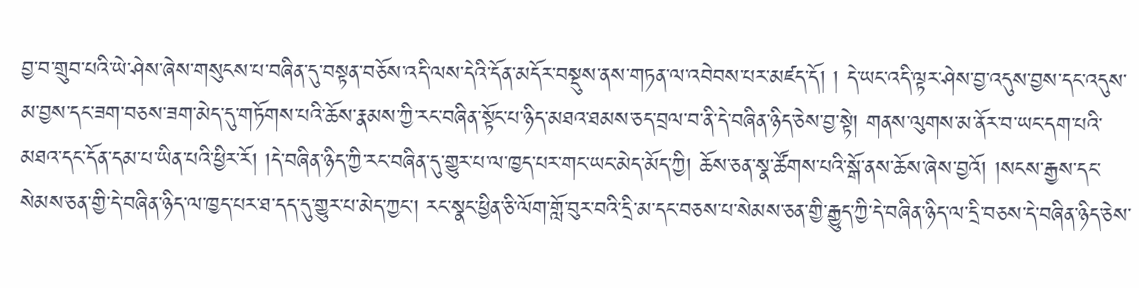བྱ་བ་གྲུབ་པའི་ཡེ་ཤེས་ཞེས་གསུངས་པ་བཞིན་དུ་བསྟན་བཅོས་འདི་ལས་དེའི་དོན་མདོར་བསྡུས་ནས་གཏན་ལ་འབེབས་པར་མཛད་དོ། ། དེ་ཡང་འདི་ལྟར་ཤེས་བྱ་འདུས་བྱས་དང་འདུས་མ་བྱས་དང་ཟག་བཅས་ཟག་མེད་དུ་གཏོགས་པའི་ཆོས་རྣམས་ཀྱི་རང་བཞིན་སྟོང་པ་ཉིད་མཐའ་ཐམས་ཅད་བྲལ་བ་ནི་དེ་བཞིན་ཉིད་ཅེས་བྱ་སྟེ། གནས་ལུགས་མ་ནོར་བ་ཡང་དག་པའི་མཐའ་དང་དོན་དམ་པ་ཡིན་པའི་ཕྱིར་རོ། །དེ་བཞིན་ཉིད་ཀྱི་རང་བཞིན་དུ་གྱུར་པ་ལ་ཁྱད་པར་གང་ཡང་མེད་མོད་ཀྱི། ཆོས་ཅན་སྣ་ཚོགས་པའི་སྒོ་ནས་ཆོས་ཞེས་བྱའོ། །སངས་རྒྱས་དང་སེམས་ཅན་གྱི་དེ་བཞིན་ཉིད་ལ་ཁྱད་པར་ཐ་དད་དུ་གྱུར་པ་མེད་ཀྱང་། རང་སྣང་ཕྱིན་ཅི་ལོག་གློ་བུར་བའི་དྲི་མ་དང་བཅས་པ་སེམས་ཅན་གྱི་རྒྱུད་ཀྱི་དེ་བཞིན་ཉིད་ལ་དྲི་བཅས་དེ་བཞིན་ཉིད་ཅེས་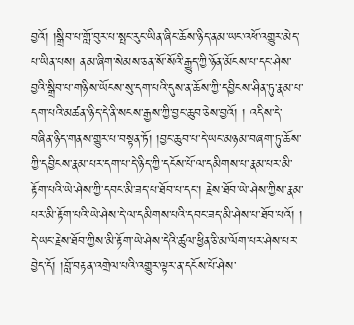བྱའོ། །སྒྲིབ་པ་གློ་བུར་པ་སྤང་རུང་ཡིན་ཞིང་ཆོས་ཉིད་ནམ་ཡང་འཕོ་འགྱུར་མེད་པ་ཡིན་པས། ནམ་ཞིག་སེམས་ཅན་སོ་སོའི་རྒྱུད་ཀྱི་ཉོན་མོངས་པ་དང་ཤེས་བྱའི་སྒྲིབ་པ་གཉིས་ཡོངས་སུ་དག་པའི་དུས་ན་ཆོས་ཀྱི་དབྱིངས་ཤིན་ཏུ་རྣམ་པ་དག་པའི་མཚན་ཉིད་དེ་ནི་སངས་རྒྱས་ཀྱི་བྱང་ཆུབ་ཅེས་བྱའོ། ། འདིས་དེ་བཞིན་ཉིད་གནས་གྱུར་པ་བསྟན་ཏོ། །བྱང་ཆུབ་པ་དེ་ཡང་མཉམ་བཞག་ཏུ་ཆོས་ཀྱི་དབྱིངས་རྣམ་པར་དག་པ་དེ་ཉིད་ཀྱི་དངོས་པོ་ལ་དམིགས་པ་རྣམ་པར་མི་རྟོག་པའི་ཡེ་ཤེས་ཀྱི་དབང་མི་ཟད་པ་ཐོབ་པ་དང་། རྗེས་ཐོབ་ཡེ་ཤེས་ཀྱིས་རྣམ་པར་མི་རྟོག་པའི་ཡེ་ཤེས་དེ་ལ་དམིགས་པའི་དབང་ཟད་མི་ཤེས་པ་ཐོབ་པའོ། ། དེ་ཡང་རྗེས་ཐོབ་ཀྱིས་མི་རྟོག་ཡེ་ཤེས་དེའི་ཚུལ་ཕྱིན་ཅི་མ་ལོག་པར་ཤེས་པར་བྱེད་དོ། །བློ་བརྟན་འགྲེལ་པའི་འགྱུར་ལྟར་ན་དངོས་པོ་ཤེས་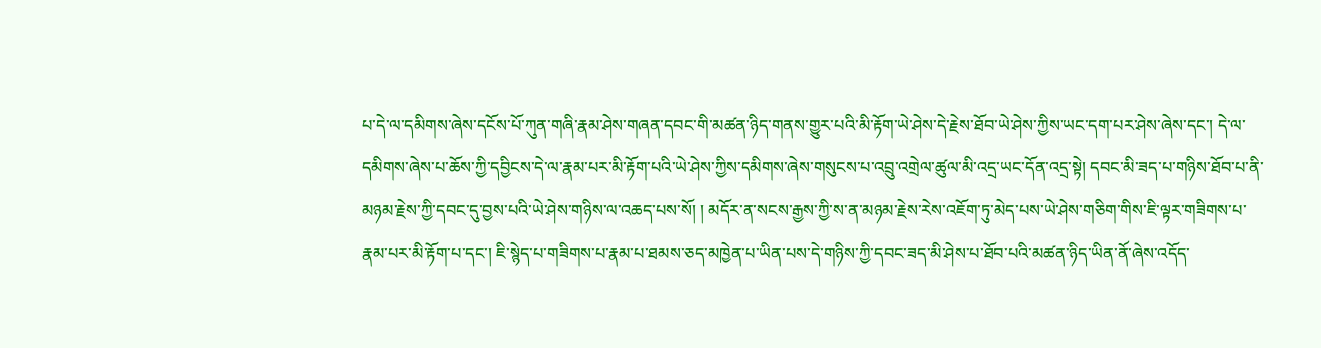པ་དེ་ལ་དམིགས་ཞེས་དངོས་པོ་ཀུན་གཞི་རྣམ་ཤེས་གཞན་དབང་གི་མཚན་ཉིད་གནས་གྱུར་པའི་མི་རྟོག་ཡེ་ཤེས་དེ་རྗེས་ཐོབ་ཡེ་ཤེས་ཀྱིས་ཡང་དག་པར་ཤེས་ཞེས་དང་། དེ་ལ་དམིགས་ཞེས་པ་ཆོས་ཀྱི་དབྱིངས་དེ་ལ་རྣམ་པར་མི་རྟོག་པའི་ཡེ་ཤེས་ཀྱིས་དམིགས་ཞེས་གསུངས་པ་འབྲུ་འགྲེལ་ཚུལ་མི་འདྲ་ཡང་དོན་འདྲ་སྟེ། དབང་མི་ཟད་པ་གཉིས་ཐོབ་པ་ནི་མཉམ་རྗེས་ཀྱི་དབང་དུ་བྱས་པའི་ཡེ་ཤེས་གཉིས་ལ་འཆད་པས་སོ། ། མདོར་ན་སངས་རྒྱས་ཀྱི་ས་ན་མཉམ་རྗེས་རེས་འཇོག་ཏུ་མེད་པས་ཡེ་ཤེས་གཅིག་གིས་ཇི་ལྟར་གཟིགས་པ་རྣམ་པར་མི་རྟོག་པ་དང་། ཇི་སྙེད་པ་གཟིགས་པ་རྣམ་པ་ཐམས་ཅད་མཁྱེན་པ་ཡིན་པས་དེ་གཉིས་ཀྱི་དབང་ཟད་མི་ཤེས་པ་ཐོབ་པའི་མཚན་ཉིད་ཡིན་ནོ་ཞེས་འདོད་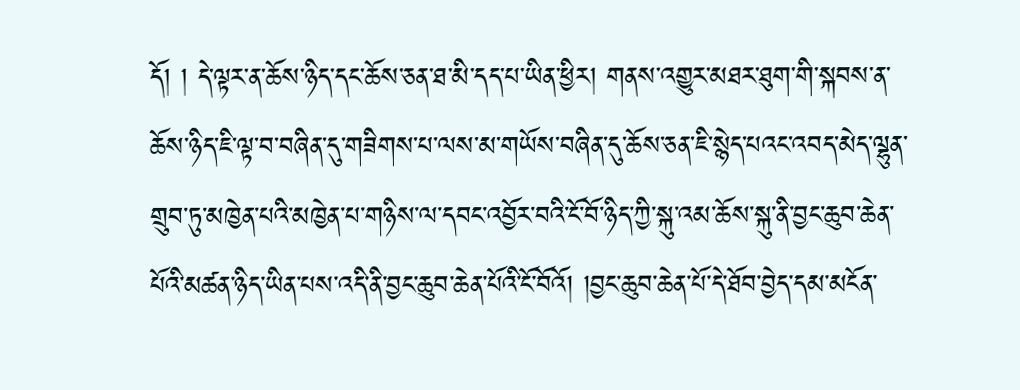དོ། ། དེ་ལྟར་ན་ཆོས་ཉིད་དང་ཆོས་ཅན་ཐ་མི་དད་པ་ཡིན་ཕྱིར། གནས་འགྱུར་མཐར་ཐུག་གི་སྐབས་ན་ཆོས་ཉིད་ཇི་ལྟ་བ་བཞིན་དུ་གཟིགས་པ་ལས་མ་གཡོས་བཞིན་དུ་ཆོས་ཅན་ཇི་སྙེད་པའང་འབད་མེད་ལྷུན་གྲུབ་ཏུ་མཁྱེན་པའི་མཁྱེན་པ་གཉིས་ལ་དབང་འབྱོར་བའི་ངོ་བོ་ཉིད་ཀྱི་སྐུ་འམ་ཆོས་སྐུ་ནི་བྱང་ཆུབ་ཆེན་པོའི་མཚན་ཉིད་ཡིན་པས་འདི་ནི་བྱང་ཆུབ་ཆེན་པོའི་ངོ་བོའོ། །བྱང་ཆུབ་ཆེན་པོ་དེ་ཐོབ་བྱེད་དམ་མངོན་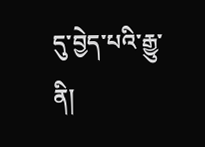དུ་བྱེད་པའི་རྒྱུ་ནི།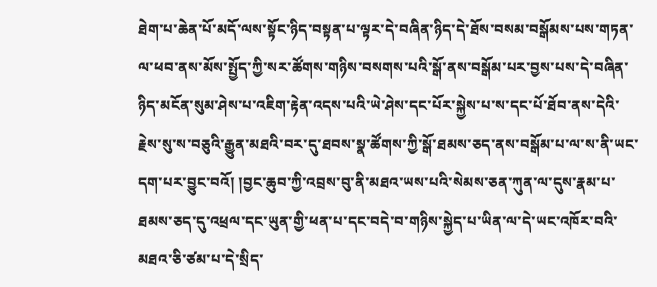ཐེག་པ་ཆེན་པོ་མདོ་ལས་སྟོང་ཉིད་བསྟན་པ་ལྟར་དེ་བཞིན་ཉིད་དེ་ཐོས་བསམ་བསྒོམས་པས་གཏན་ལ་ཕབ་ནས་མོས་སྤྱོད་ཀྱི་སར་ཚོགས་གཉིས་བསགས་པའི་སྒོ་ནས་བསྒོམ་པར་བྱས་པས་དེ་བཞིན་ཉིད་མངོན་སུམ་ཤེས་པ་འཇིག་རྟེན་འདས་པའི་ཡེ་ཤེས་དང་པོར་སྐྱེས་པ་ས་དང་པོ་ཐོབ་ནས་དེའི་རྗེས་སུ་ས་བཅུའི་རྒྱུན་མཐའི་བར་དུ་ཐབས་སྣ་ཚོགས་ཀྱི་སྒོ་ཐམས་ཅད་ནས་བསྒོམ་པ་ལ་ས་ནི་ཡང་དག་པར་བྱུང་བའོ། །བྱང་ཆུབ་ཀྱི་འབྲས་བུ་ནི་མཐའ་ཡས་པའི་སེམས་ཅན་ཀུན་ལ་དུས་རྣམ་པ་ཐམས་ཅད་དུ་འཕྲལ་དང་ཡུན་གྱི་ཕན་པ་དང་བདེ་བ་གཉིས་སྐྱེད་པ་ཡིན་ལ་དེ་ཡང་འཁོར་བའི་མཐའ་ཅི་ཙམ་པ་དེ་སྲིད་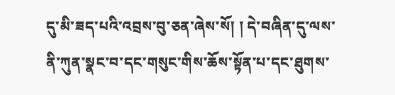དུ་མི་ཟད་པའི་འབྲས་བུ་ཅན་ཞེས་སོ། ། དེ་བཞིན་དུ་ལས་ནི་ཀུན་སྣང་བ་དང་གསུང་གིས་ཆོས་སྟོན་པ་དང་ཐུགས་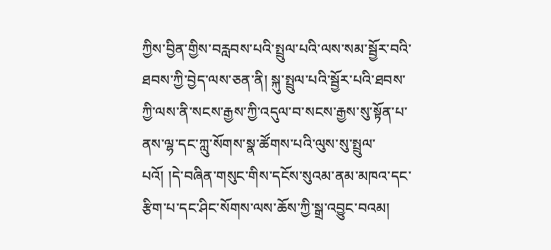ཀྱིས་བྱིན་གྱིས་བརླབས་པའི་སྤྲུལ་པའི་ལས་སམ་སྦྱོར་བའི་ཐབས་ཀྱི་བྱེད་ལས་ཅན་ནི། སྐུ་སྤྲུལ་པའི་སྦྱོར་པའི་ཐབས་ཀྱི་ལས་ནི་སངས་རྒྱས་ཀྱི་འདུལ་བ་སངས་རྒྱས་སུ་སྟོན་པ་ནས་ལྷ་དང་ཀླུ་སོགས་སྣ་ཚོགས་པའི་ལུས་སུ་སྤྲུལ་པའོ། །དེ་བཞིན་གསུང་གིས་དངོས་སུའམ་ནམ་མཁའ་དང་རྩིག་པ་དང་ཤིང་སོགས་ལས་ཆོས་ཀྱི་སྒྲ་འབྱུང་བའམ།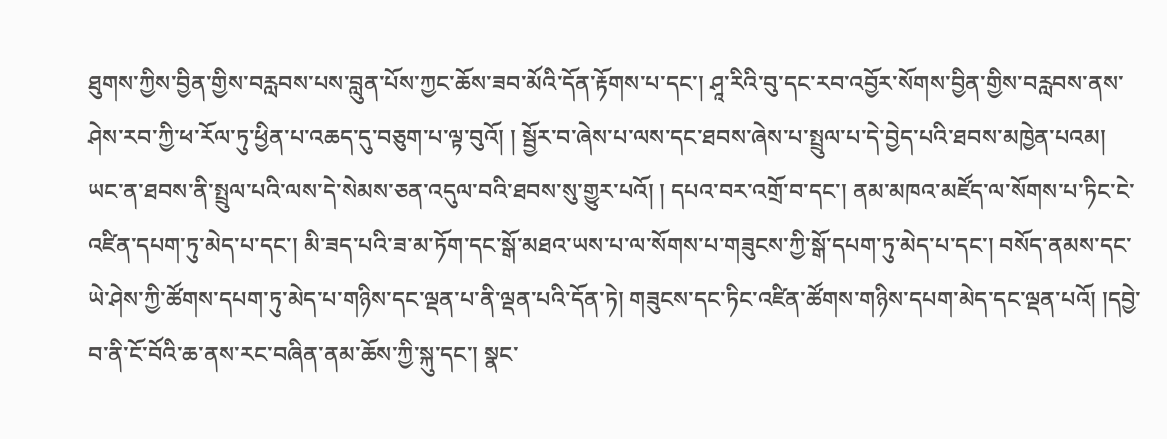ཐུགས་ཀྱིས་བྱིན་གྱིས་བརླབས་པས་བླུན་པོས་ཀྱང་ཆོས་ཟབ་མོའི་དོན་རྟོགས་པ་དང་། ཤཱ་རིའི་བུ་དང་རབ་འབྱོར་སོགས་བྱིན་གྱིས་བརླབས་ནས་ཤེས་རབ་ཀྱི་ཕ་རོལ་ཏུ་ཕྱིན་པ་འཆད་དུ་བཅུག་པ་ལྟ་བུའོ། ། སྦྱོར་བ་ཞེས་པ་ལས་དང་ཐབས་ཞེས་པ་སྤྲུལ་པ་དེ་བྱེད་པའི་ཐབས་མཁྱེན་པའམ། ཡང་ན་ཐབས་ནི་སྤྲུལ་པའི་ལས་དེ་སེམས་ཅན་འདུལ་བའི་ཐབས་སུ་གྱུར་པའོ། ། དཔའ་བར་འགྲོ་བ་དང་། ནམ་མཁའ་མཛོད་ལ་སོགས་པ་ཏིང་ངེ་འཛིན་དཔག་ཏུ་མེད་པ་དང་། མི་ཟད་པའི་ཟ་མ་ཏོག་དང་སྒོ་མཐའ་ཡས་པ་ལ་སོགས་པ་གཟུངས་ཀྱི་སྒོ་དཔག་ཏུ་མེད་པ་དང་། བསོད་ནམས་དང་ཡེ་ཤེས་ཀྱི་ཚོགས་དཔག་ཏུ་མེད་པ་གཉིས་དང་ལྡན་པ་ནི་ལྡན་པའི་དོན་ཏེ། གཟུངས་དང་ཏིང་འཛིན་ཚོགས་གཉིས་དཔག་མེད་དང་ལྡན་པའོ། །དབྱེ་བ་ནི་ངོ་བོའི་ཆ་ནས་རང་བཞིན་ནམ་ཆོས་ཀྱི་སྐུ་དང་། སྣང་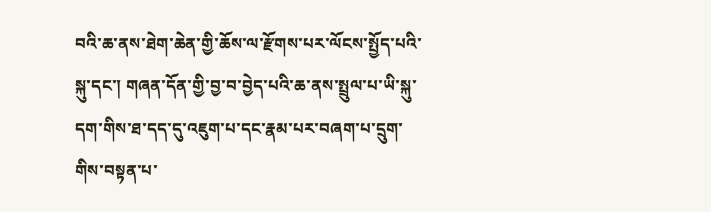བའི་ཆ་ནས་ཐེག་ཆེན་གྱི་ཆོས་ལ་རྫོགས་པར་ལོངས་སྤྱོད་པའི་སྐུ་དང་། གཞན་དོན་གྱི་བྱ་བ་བྱེད་པའི་ཆ་ནས་སྤྲུལ་པ་ཡི་སྐུ་དག་གིས་ཐ་དད་དུ་འཇུག་པ་དང་རྣམ་པར་བཞག་པ་དྲུག་གིས་བསྟན་པ་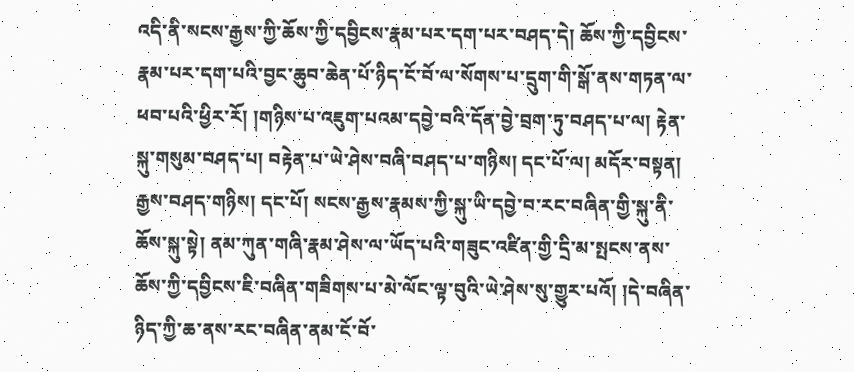འདི་ནི་སངས་རྒྱས་ཀྱི་ཆོས་ཀྱི་དབྱིངས་རྣམ་པར་དག་པར་བཤད་དེ། ཆོས་ཀྱི་དབྱིངས་རྣམ་པར་དག་པའི་བྱང་ཆུབ་ཆེན་པོ་ཉིད་ངོ་བོ་ལ་སོགས་པ་དྲུག་གི་སྒོ་ནས་གཏན་ལ་ཕབ་པའི་ཕྱིར་རོ། །གཉིས་པ་འཇུག་པའམ་དབྱེ་བའི་དོན་བྱེ་བྲག་ཏུ་བཤད་པ་ལ། རྟེན་སྐུ་གསུམ་བཤད་པ། བརྟེན་པ་ཡེ་ཤེས་བཞི་བཤད་པ་གཉིས། དང་པོ་ལ། མདོར་བསྟན། རྒྱས་བཤད་གཉིས། དང་པོ། སངས་རྒྱས་རྣམས་ཀྱི་སྐུ་ཡི་དབྱེ་བ་རང་བཞིན་གྱི་སྐུ་ནི་ཆོས་སྐུ་སྟེ། ནམ་ཀུན་གཞི་རྣམ་ཤེས་ལ་ཡོད་པའི་གཟུང་འཛིན་གྱི་དྲི་མ་སྤངས་ནས་ཆོས་ཀྱི་དབྱིངས་ཇི་བཞིན་གཟིགས་པ་མེ་ལོང་ལྟ་བུའི་ཡེ་ཤེས་སུ་གྱུར་པའོ། །དེ་བཞིན་ཉིད་ཀྱི་ཆ་ནས་རང་བཞིན་ནམ་ངོ་བོ་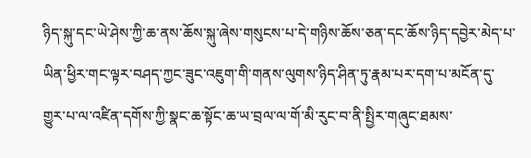ཉིད་སྐུ་དང་ཡེ་ཤེས་ཀྱི་ཆ་ནས་ཆོས་སྐུ་ཞེས་གསུངས་པ་དེ་གཉིས་ཆོས་ཅན་དང་ཆོས་ཉིད་དབྱེར་མེད་པ་ཡིན་ཕྱིར་གང་ལྟར་བཤད་ཀྱང་ཟུང་འཇུག་གི་གནས་ལུགས་ཉིད་ཤིན་ཏུ་རྣམ་པར་དག་པ་མངོན་དུ་གྱུར་པ་ལ་འཛིན་དགོས་ཀྱི་སྣང་ཆ་སྟོང་ཆ་ཡ་བྲལ་ལ་གོ་མི་རུང་བ་ནི་སྤྱིར་གཞུང་ཐམས་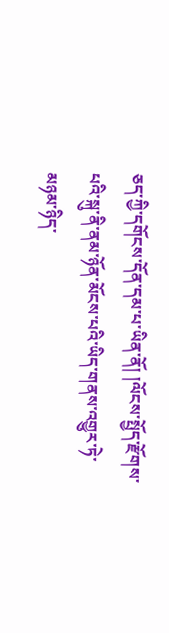ཅད་ཀྱི་དགོངས་དོན་དམ་པ་ཡིན་ནོ། །ལོངས་སྤྱོད་རྫོགས་པའི་སྐུ་ནི་ནམ་ཉོན་མོངས་པའི་ཡིད་གནས་འགྱུར་ཏེ་མཉམ་ཉིད་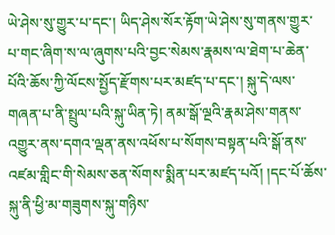ཡེ་ཤེས་སུ་གྱུར་པ་དང་། ཡིད་ཤེས་སོར་རྟོག་ཡེ་ཤེས་སུ་གནས་གྱུར་པ་གང་ཞིག་ས་ལ་ཞུགས་པའི་བྱང་སེམས་རྣམས་ལ་ཐེག་པ་ཆེན་པོའི་ཆོས་ཀྱི་ལོངས་སྤྱོད་རྫོགས་པར་མཛད་པ་དང་། སྐུ་དེ་ལས་གཞན་པ་ནི་སྤྲུལ་པའི་སྐུ་ཡིན་ཏེ། ནམ་སྒོ་ལྔའི་རྣམ་ཤེས་གནས་འགྱུར་ནས་དགའ་ལྡན་ནས་འཕོས་པ་སོགས་བསྟན་པའི་སྒོ་ནས་འཛམ་གླིང་གི་སེམས་ཅན་སོགས་སྨིན་པར་མཛད་པའོ། །དང་པོ་ཆོས་སྐུ་ནི་ཕྱི་མ་གཟུགས་སྐུ་གཉིས་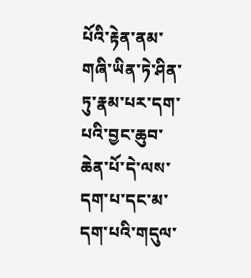པོའི་རྟེན་ནམ་གཞི་ཡིན་ཏེ་ཤིན་ཏུ་རྣམ་པར་དག་པའི་བྱང་ཆུབ་ཆེན་པོ་དེ་ལས་དག་པ་དང་མ་དག་པའི་གདུལ་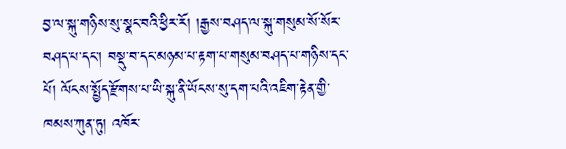བྱ་ལ་སྐུ་གཉིས་སུ་སྣང་བའི་ཕྱིར་རོ། །རྒྱས་བཤད་ལ་སྐུ་གསུམ་སོ་སོར་བཤད་པ་དང་། བསྡུ་བ་དང་མཉམ་པ་རྟག་པ་གསུམ་བཤད་པ་གཉིས་དང་པོ། ལོངས་སྤྱོད་རྫོགས་པ་ཡི་སྐུ་ནི་ཡོངས་སུ་དག་པའི་འཇིག་རྟེན་གྱི་ཁམས་ཀུན་ཏུ། འཁོར་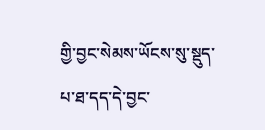གྱི་བྱང་སེམས་ཡོངས་སུ་སྡུད་པ་ཐ་དད་དེ་བྱང་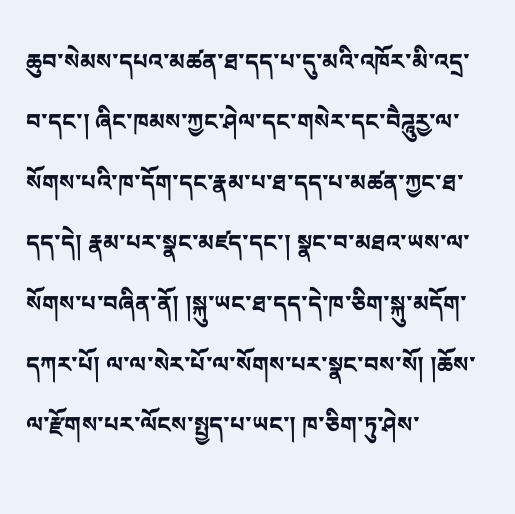ཆུབ་སེམས་དཔའ་མཚན་ཐ་དད་པ་དུ་མའི་འཁོར་མི་འདྲ་བ་དང་། ཞིང་ཁམས་ཀྱང་ཤེལ་དང་གསེར་དང་བཻཌཱུཪྱ་ལ་སོགས་པའི་ཁ་དོག་དང་རྣམ་པ་ཐ་དད་པ་མཚན་ཀྱང་ཐ་དད་དེ། རྣམ་པར་སྣང་མཛད་དང་། སྣང་བ་མཐའ་ཡས་ལ་སོགས་པ་བཞིན་ནོ། །སྐུ་ཡང་ཐ་དད་དེ་ཁ་ཅིག་སྐུ་མདོག་དཀར་པོ། ལ་ལ་སེར་པོ་ལ་སོགས་པར་སྣང་བས་སོ། །ཆོས་ལ་རྫོགས་པར་ལོངས་སྤྱད་པ་ཡང་། ཁ་ཅིག་ཏུ་ཤེས་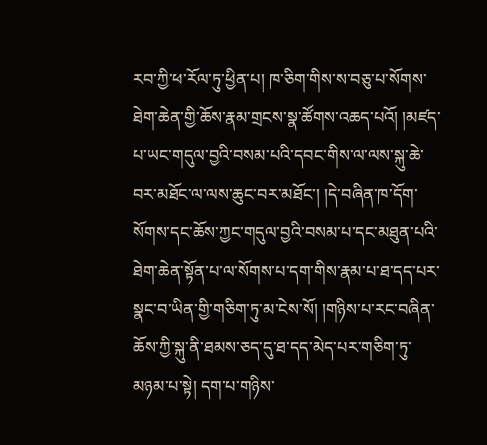རབ་ཀྱི་ཕ་རོལ་ཏུ་ཕྱིན་པ། ཁ་ཅིག་གིས་ས་བཅུ་པ་སོགས་ཐེག་ཆེན་གྱི་ཆོས་རྣམ་གྲངས་སྣ་ཚོགས་འཆད་པའོ། །མཛད་པ་ཡང་གདུལ་བྱའི་བསམ་པའི་དབང་གིས་ལ་ལས་སྐུ་ཆེ་བར་མཐོང་ལ་ལས་ཆུང་བར་མཐོང་། །དེ་བཞིན་ཁ་དོག་སོགས་དང་ཆོས་ཀྱང་གདུལ་བྱའི་བསམ་པ་དང་མཐུན་པའི་ཐེག་ཆེན་སྟོན་པ་ལ་སོགས་པ་དག་གིས་རྣམ་པ་ཐ་དད་པར་སྣང་བ་ཡིན་གྱི་གཅིག་ཏུ་མ་ངེས་སོ། །གཉིས་པ་རང་བཞིན་ཆོས་ཀྱི་སྐུ་ནི་ཐམས་ཅད་དུ་ཐ་དད་མེད་པར་གཅིག་ཏུ་མཉམ་པ་སྟེ། དག་པ་གཉིས་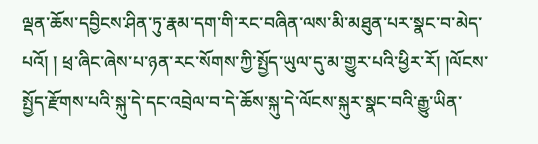ལྡན་ཆོས་དབྱིངས་ཤིན་ཏུ་རྣམ་དག་གི་རང་བཞིན་ལས་མི་མཐུན་པར་སྣང་བ་མེད་པའོ། ། ཕྲ་ཞིང་ཞེས་པ་ཉན་རང་སོགས་ཀྱི་སྤྱོད་ཡུལ་དུ་མ་གྱུར་པའི་ཕྱིར་རོ། །ལོངས་སྤྱོད་རྫོགས་པའི་སྐུ་དེ་དང་འབྲེལ་བ་དེ་ཆོས་སྐུ་དེ་ལོངས་སྐུར་སྣང་བའི་རྒྱུ་ཡིན་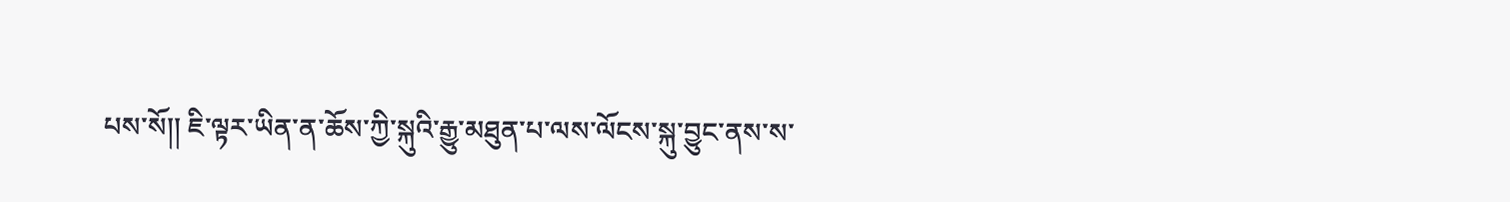པས་སོ།། ཇི་ལྟར་ཡིན་ན་ཆོས་ཀྱི་སྐུའི་རྒྱུ་མཐུན་པ་ལས་ལོངས་སྐུ་བྱུང་ནས་ས་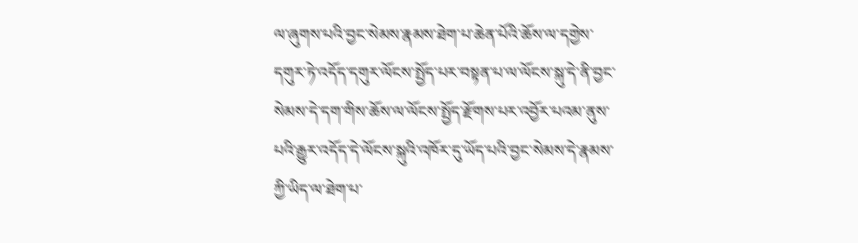ལ་ཞུགས་པའི་བྱང་སེམས་རྣམས་ཐེག་པ་ཆེན་པོའི་ཆོས་ལ་དགྱེས་དགུར་ཏེ་འདོད་དགུར་ལོངས་སྤྱོད་པར་བསྟན་པ་ལ་ལོངས་སྐུ་དེ་ནི་བྱང་སེམས་དེ་དག་གིས་ཆོས་ལ་ལོངས་སྤྱོད་རྫོགས་པར་འབྱོར་པའམ་ནུས་པའི་རྒྱུར་འདོད་དེ་ལོངས་སྐུའི་འཁོར་དུ་ཡོད་པའི་བྱང་སེམས་དེ་རྣམས་ཀྱི་ཡིད་ལ་ཐེག་པ་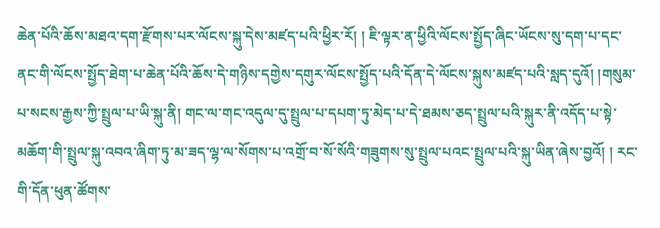ཆེན་པོའི་ཆོས་མཐའ་དག་རྫོགས་པར་ལོངས་སྐུ་དེས་མཛད་པའི་ཕྱིར་རོ། ། ཇི་ལྟར་ན་ཕྱིའི་ལོངས་སྤྱོད་ཞིང་ཡོངས་སུ་དག་པ་དང་ནང་གི་ལོངས་སྤྱོད་ཐེག་པ་ཆེན་པོའི་ཆོས་དེ་གཉིས་དགྱེས་དགུར་ལོངས་སྤྱོད་པའི་དོན་དེ་ལོངས་སྐུས་མཛད་པའི་སླད་དུའོ། །གསུམ་པ་སངས་རྒྱས་ཀྱི་སྤྲུལ་པ་ཡི་སྐུ་ནི། གང་ལ་གང་འདུལ་དུ་སྤྲུལ་པ་དཔག་ཏུ་མེད་པ་དེ་ཐམས་ཅད་སྤྲུལ་པའི་སྐུར་ནི་འདོད་པ་སྟེ་མཆོག་གི་སྤྲུལ་སྐུ་འབའ་ཞིག་ཏུ་མ་ཟད་ལྷ་ལ་སོགས་པ་འགྲོ་བ་སོ་སོའི་གཟུགས་སུ་སྤྲུལ་པའང་སྤྲུལ་པའི་སྐུ་ཡིན་ཞེས་བྱའོ། ། རང་གི་དོན་ཕུན་ཚོགས་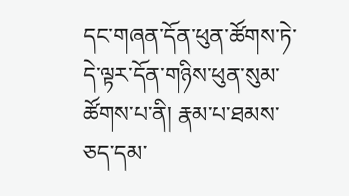དང་གཞན་དོན་ཕུན་ཚོགས་ཏེ་དེ་ལྟར་དོན་གཉིས་ཕུན་སུམ་ཚོགས་པ་ནི། རྣམ་པ་ཐམས་ཅད་དམ་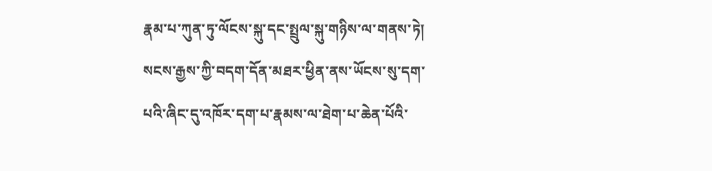རྣམ་པ་ཀུན་ཏུ་ལོངས་སྐུ་དང་སྤྲུལ་སྐུ་གཉིས་ལ་གནས་ཏེ། སངས་རྒྱས་ཀྱི་བདག་དོན་མཐར་ཕྱིན་ནས་ཡོངས་སུ་དག་པའི་ཞིང་དུ་འཁོར་དག་པ་རྣམས་ལ་ཐེག་པ་ཆེན་པོའི་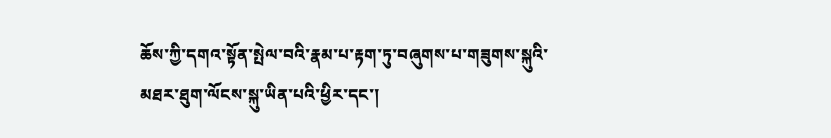ཆོས་ཀྱི་དགའ་སྟོན་སྤེལ་བའི་རྣམ་པ་རྟག་ཏུ་བཞུགས་པ་གཟུགས་སྐུའི་མཐར་ཐུག་ལོངས་སྐུ་ཡིན་པའི་ཕྱིར་དང་།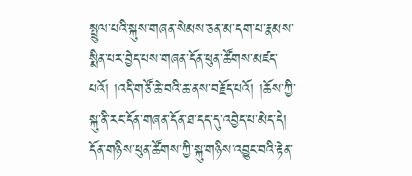སྤྲུལ་པའི་སྐུས་གཞན་སེམས་ཅན་མ་དག་པ་རྣམས་སྨིན་པར་བྱེད་པས་གཞན་དོན་ཕུན་ཚོགས་མཛད་པའོ། །འདི་གཙོ་ཆེ་བའི་ཆ་ནས་བརྗོད་པའོ། །ཆོས་ཀྱི་སྐུ་ནི་རང་དོན་གཞན་དོན་ཐ་དད་དུ་འབྱེད་པ་མེད་དེ། དོན་གཉིས་ཕུན་ཚོགས་ཀྱི་སྐུ་གཉིས་འབྱུང་བའི་རྟེན་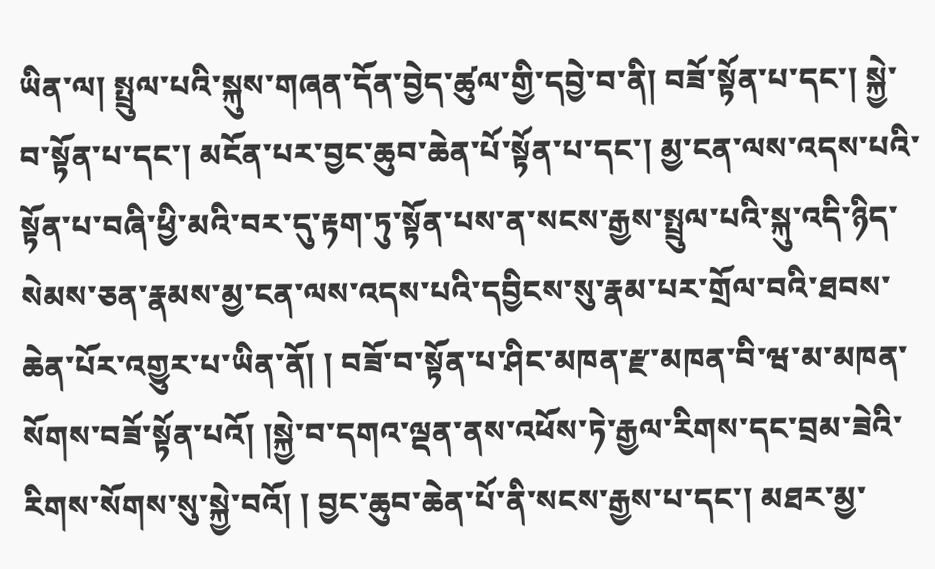ཡིན་ལ། སྤྲུལ་པའི་སྐུས་གཞན་དོན་བྱེད་ཚུལ་གྱི་དབྱེ་བ་ནི། བཟོ་སྟོན་པ་དང་། སྐྱེ་བ་སྟོན་པ་དང་། མངོན་པར་བྱང་ཆུབ་ཆེན་པོ་སྟོན་པ་དང་། མྱ་ངན་ལས་འདས་པའི་སྟོན་པ་བཞི་ཕྱི་མའི་བར་དུ་རྟག་ཏུ་སྟོན་པས་ན་སངས་རྒྱས་སྤྲུལ་པའི་སྐུ་འདི་ཉིད་སེམས་ཅན་རྣམས་མྱ་ངན་ལས་འདས་པའི་དབྱིངས་སུ་རྣམ་པར་གྲོལ་བའི་ཐབས་ཆེན་པོར་འགྱུར་པ་ཡིན་ནོ། ། བཟོ་བ་སྟོན་པ་ཤིང་མཁན་རྫ་མཁན་བི་ཝ་མ་མཁན་སོགས་བཟོ་སྟོན་པའོ། །སྐྱེ་བ་དགའ་ལྡན་ནས་འཕོས་ཏེ་རྒྱལ་རིགས་དང་བྲམ་ཟེའི་རིགས་སོགས་སུ་སྐྱེ་བའོ། ། བྱང་ཆུབ་ཆེན་པོ་ནི་སངས་རྒྱས་པ་དང་། མཐར་མྱ་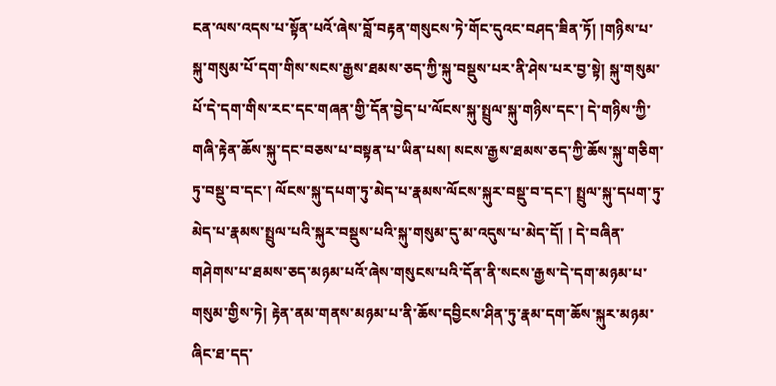ངན་ལས་འདས་པ་སྟོན་པའོ་ཞེས་བློ་བརྟན་གསུངས་ཏེ་གོང་དུའང་བཤད་ཟིན་ཏོ། །གཉིས་པ་སྐུ་གསུམ་པོ་དག་གིས་སངས་རྒྱས་ཐམས་ཅད་ཀྱི་སྐུ་བསྡུས་པར་ནི་ཤེས་པར་བྱ་སྟེ། སྐུ་གསུམ་པོ་དེ་དག་གིས་རང་དང་གཞན་གྱི་དོན་བྱེད་པ་ལོངས་སྐུ་སྤྲུལ་སྐུ་གཉིས་དང་། དེ་གཉིས་ཀྱི་གཞི་རྟེན་ཆོས་སྐུ་དང་བཅས་པ་བསྟན་པ་ཡིན་པས། སངས་རྒྱས་ཐམས་ཅད་ཀྱི་ཆོས་སྐུ་གཅིག་ཏུ་བསྡུ་བ་དང་། ལོངས་སྐུ་དཔག་ཏུ་མེད་པ་རྣམས་ལོངས་སྐུར་བསྡུ་བ་དང་། སྤྲུལ་སྐུ་དཔག་ཏུ་མེད་པ་རྣམས་སྤྲུལ་པའི་སྐུར་བསྡུས་པའི་སྐུ་གསུམ་དུ་མ་འདུས་པ་མེད་དོ། ། དེ་བཞིན་གཤེགས་པ་ཐམས་ཅད་མཉམ་པའོ་ཞེས་གསུངས་པའི་དོན་ནི་སངས་རྒྱས་དེ་དག་མཉམ་པ་གསུམ་གྱིས་ཏེ། རྟེན་ནམ་གནས་མཉམ་པ་ནི་ཆོས་དབྱིངས་ཤིན་ཏུ་རྣམ་དག་ཆོས་སྐུར་མཉམ་ཞིང་ཐ་དད་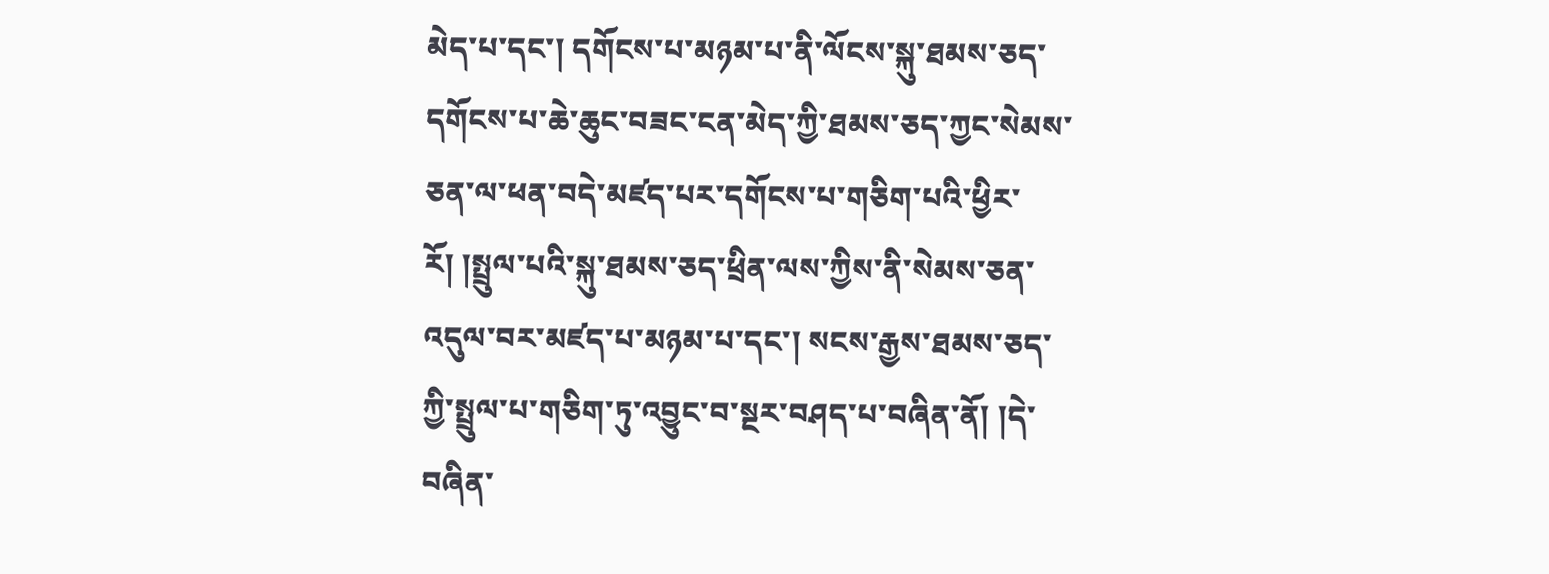མེད་པ་དང་། དགོངས་པ་མཉམ་པ་ནི་ལོངས་སྐུ་ཐམས་ཅད་དགོངས་པ་ཆེ་ཆུང་བཟང་ངན་མེད་ཀྱི་ཐམས་ཅད་ཀྱང་སེམས་ཅན་ལ་ཕན་བདེ་མཛད་པར་དགོངས་པ་གཅིག་པའི་ཕྱིར་རོ། །སྤྲུལ་པའི་སྐུ་ཐམས་ཅད་ཕྲིན་ལས་ཀྱིས་ནི་སེམས་ཅན་འདུལ་བར་མཛད་པ་མཉམ་པ་དང་། སངས་རྒྱས་ཐམས་ཅད་ཀྱི་སྤྲུལ་པ་གཅིག་ཏུ་འབྱུང་བ་སྔར་བཤད་པ་བཞིན་ནོ། །དེ་བཞིན་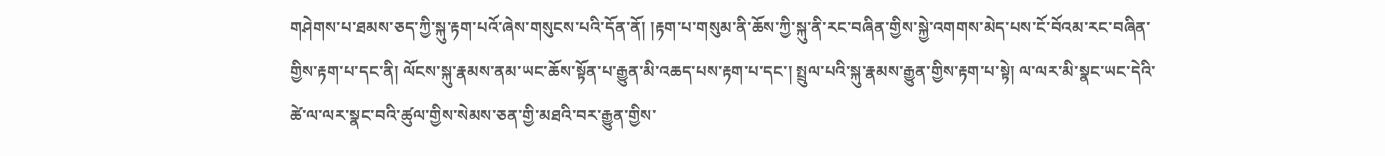གཤེགས་པ་ཐམས་ཅད་ཀྱི་སྐུ་རྟག་པའོ་ཞེས་གསུངས་པའི་དོན་ནོ། །རྟག་པ་གསུམ་ནི་ཆོས་ཀྱི་སྐུ་ནི་རང་བཞིན་གྱིས་སྐྱེ་འགགས་མེད་པས་ངོ་བོའམ་རང་བཞིན་གྱིས་རྟག་པ་དང་ནི། ལོངས་སྐུ་རྣམས་ནམ་ཡང་ཆོས་སྟོན་པ་རྒྱུན་མི་འཆད་པས་རྟག་པ་དང་། སྤྲུལ་པའི་སྐུ་རྣམས་རྒྱུན་གྱིས་རྟག་པ་སྟེ། ལ་ལར་མི་སྣང་ཡང་དེའི་ཚེ་ལ་ལར་སྣང་བའི་ཚུལ་གྱིས་སེམས་ཅན་གྱི་མཐའི་བར་རྒྱུན་གྱིས་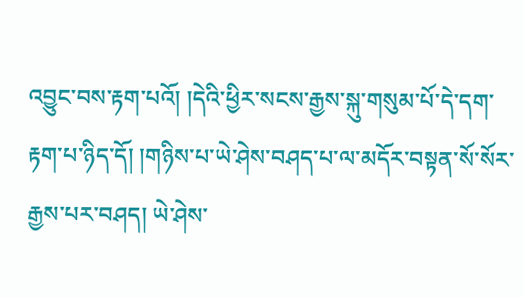འབྱུང་བས་རྟག་པའོ། །དེའི་ཕྱིར་སངས་རྒྱས་སྐུ་གསུམ་པོ་དེ་དག་རྟག་པ་ཉིད་དོ། །གཉིས་པ་ཡེ་ཤེས་བཤད་པ་ལ་མདོར་བསྟན་སོ་སོར་རྒྱས་པར་བཤད། ཡེ་ཤེས་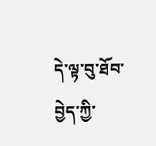དེ་ལྟ་བུ་ཐོབ་བྱེད་ཀྱི་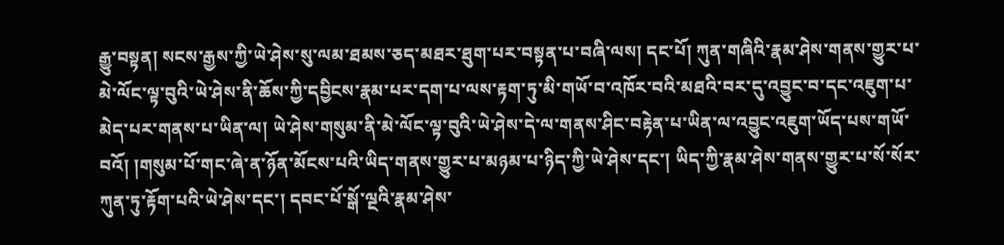རྒྱུ་བསྟན། སངས་རྒྱས་ཀྱི་ཡེ་ཤེས་སུ་ལམ་ཐམས་ཅད་མཐར་ཐུག་པར་བསྟན་པ་བཞི་ལས། དང་པོ། ཀུན་གཞིའི་རྣམ་ཤེས་གནས་གྱུར་པ་མེ་ལོང་ལྟ་བུའི་ཡེ་ཤེས་ནི་ཆོས་ཀྱི་དབྱིངས་རྣམ་པར་དག་པ་ལས་རྟག་ཏུ་མི་གཡོ་བ་འཁོར་བའི་མཐའི་བར་དུ་འབྱུང་བ་དང་འཇུག་པ་མེད་པར་གནས་པ་ཡིན་ལ། ཡེ་ཤེས་གསུམ་ནི་མེ་ལོང་ལྟ་བུའི་ཡེ་ཤེས་དེ་ལ་གནས་ཤིང་བརྟེན་པ་ཡིན་ལ་འབྱུང་འཇུག་ཡོད་པས་གཡོ་བའོ། །གསུམ་པོ་གང་ཞེ་ན་ཉོན་མོངས་པའི་ཡིད་གནས་གྱུར་པ་མཉམ་པ་ཉིད་ཀྱི་ཡེ་ཤེས་དང་། ཡིད་ཀྱི་རྣམ་ཤེས་གནས་གྱུར་པ་སོ་སོར་ཀུན་ཏུ་རྟོག་པའི་ཡེ་ཤེས་དང་། དབང་པོ་སྒོ་ལྔའི་རྣམ་ཤེས་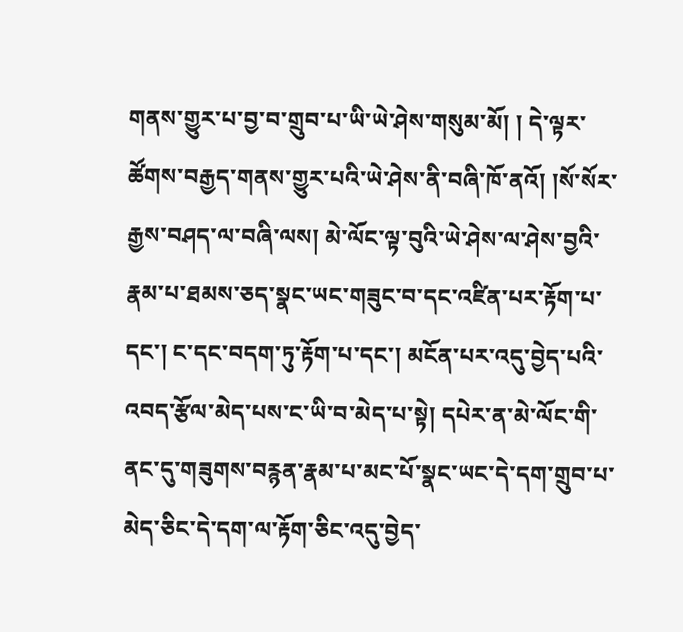གནས་གྱུར་པ་བྱ་བ་གྲུབ་པ་ཡི་ཡེ་ཤེས་གསུམ་མོ། ། དེ་ལྟར་ཚོགས་བརྒྱད་གནས་གྱུར་པའི་ཡེ་ཤེས་ནི་བཞི་ཁོ་ནའོ། །སོ་སོར་རྒྱས་བཤད་ལ་བཞི་ལས། མེ་ལོང་ལྟ་བུའི་ཡེ་ཤེས་ལ་ཤེས་བྱའི་རྣམ་པ་ཐམས་ཅད་སྣང་ཡང་གཟུང་བ་དང་འཛིན་པར་རྟོག་པ་དང་། ང་དང་བདག་ཏུ་རྟོག་པ་དང་། མངོན་པར་འདུ་བྱེད་པའི་འབད་རྩོལ་མེད་པས་ང་ཡི་བ་མེད་པ་སྟེ། དཔེར་ན་མེ་ལོང་གི་ནང་དུ་གཟུགས་བརྙན་རྣམ་པ་མང་པོ་སྣང་ཡང་དེ་དག་གྲུབ་པ་མེད་ཅིང་དེ་དག་ལ་རྟོག་ཅིང་འདུ་བྱེད་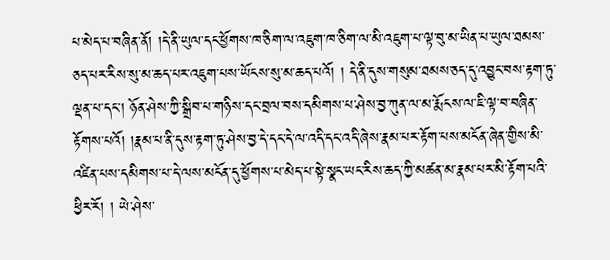པ་མེད་པ་བཞིན་ནོ། །དེ་ནི་ཡུལ་དང་ཕྱོགས་ཁ་ཅིག་ལ་འཇུག་ཁ་ཅིག་ལ་མི་འཇུག་པ་ལྟ་བུ་མ་ཡིན་པ་ཡུལ་ཐམས་ཅད་པར་རིས་སུ་མ་ཆད་པར་འཇུག་པས་ཡོངས་སུ་མ་ཆད་པའོ། ། དེ་ནི་དུས་གསུམ་ཐམས་ཅད་དུ་འབྱུང་བས་རྟག་ཏུ་ལྡན་པ་དང་། ཉོན་ཤེས་ཀྱི་སྒྲིབ་པ་གཉིས་དང་བྲལ་བས་དམིགས་པ་ཤེས་བྱ་ཀུན་ལ་མ་རྨོངས་ལ་ཇི་ལྟ་བ་བཞིན་རྟོགས་པའོ། །རྣམ་པ་ནི་དུས་རྟག་ཏུ་ཤེས་བྱ་དེ་དང་དེ་ལ་འདི་དང་འདི་ཞེས་རྣམ་པར་རྟོག་པས་མངོན་ཞེན་གྱིས་མི་འཛིན་པས་དམིགས་པ་དེ་ལས་མངོན་དུ་ཕྱོགས་པ་མེད་པ་སྟེ་སྣང་ཡང་རིས་ཆད་ཀྱི་མཚན་མ་རྣམ་པར་མི་རྟོག་པའི་ཕྱིར་རོ། ། ཡེ་ཤེས་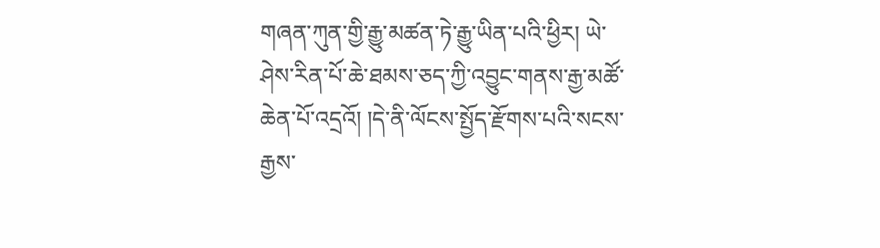གཞན་ཀུན་གྱི་རྒྱུ་མཚན་ཏེ་རྒྱུ་ཡིན་པའི་ཕྱིར། ཡེ་ཤེས་རིན་པོ་ཆེ་ཐམས་ཅད་ཀྱི་འབྱུང་གནས་རྒྱ་མཚོ་ཆེན་པོ་འདྲའོ། །དེ་ནི་ལོངས་སྤྱོད་རྫོགས་པའི་སངས་རྒྱས་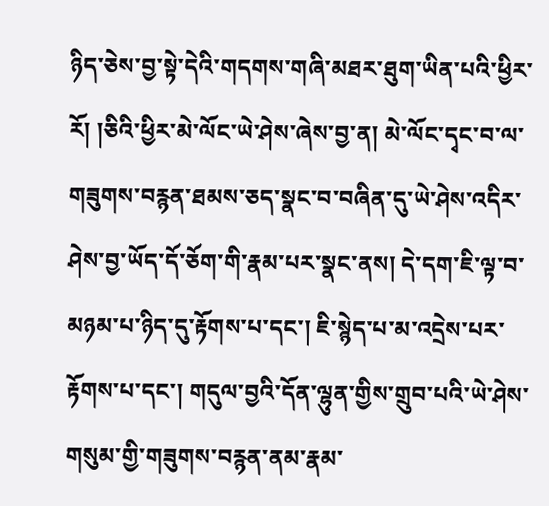ཉིད་ཅེས་བྱ་སྟེ་དེའི་གདགས་གཞི་མཐར་ཐུག་ཡིན་པའི་ཕྱིར་རོ། །ཅིའི་ཕྱིར་མེ་ལོང་ཡེ་ཤེས་ཞེས་བྱ་ན། མེ་ལོང་དྭང་བ་ལ་གཟུགས་བརྙན་ཐམས་ཅད་སྣང་བ་བཞིན་དུ་ཡེ་ཤེས་འདིར་ཤེས་བྱ་ཡོད་དོ་ཅོག་གི་རྣམ་པར་སྣང་ནས། དེ་དག་ཇི་ལྟ་བ་མཉམ་པ་ཉིད་དུ་རྟོགས་པ་དང་། ཇི་སྙེད་པ་མ་འདྲེས་པར་རྟོགས་པ་དང་། གདུལ་བྱའི་དོན་ལྷུན་གྱིས་གྲུབ་པའི་ཡེ་ཤེས་གསུམ་གྱི་གཟུགས་བརྙན་ནམ་རྣམ་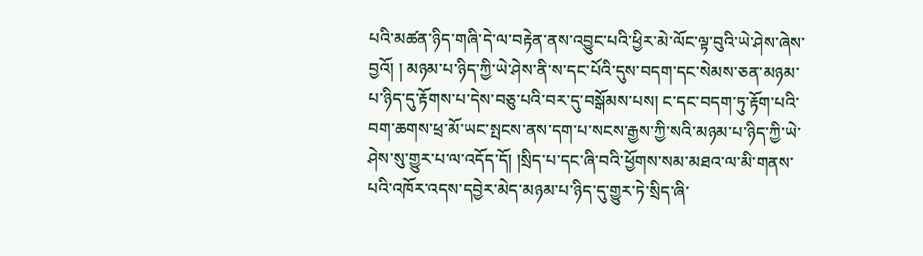པའི་མཚན་ཉིད་གཞི་དེ་ལ་བརྟེན་ནས་འབྱུང་པའི་ཕྱིར་མེ་ལོང་ལྟ་བུའི་ཡེ་ཤེས་ཞེས་བྱའོ། ། མཉམ་པ་ཉིད་ཀྱི་ཡེ་ཤེས་ནི་ས་དང་པོའི་དུས་བདག་དང་སེམས་ཅན་མཉམ་པ་ཉིད་དུ་རྟོགས་པ་དེས་བཅུ་པའི་བར་དུ་བསྒོམས་པས། ང་དང་བདག་ཏུ་རྟོག་པའི་བག་ཆགས་ཕྲ་མོ་ཡང་སྤངས་ནས་དག་པ་སངས་རྒྱས་ཀྱི་སའི་མཉམ་པ་ཉིད་ཀྱི་ཡེ་ཤེས་སུ་གྱུར་པ་ལ་འདོད་དོ། །སྲིད་པ་དང་ཞི་བའི་ཕྱོགས་སམ་མཐའ་ལ་མི་གནས་པའི་འཁོར་འདས་དབྱེར་མེད་མཉམ་པ་ཉིད་དུ་གྱུར་ཏེ་སྲིད་ཞི་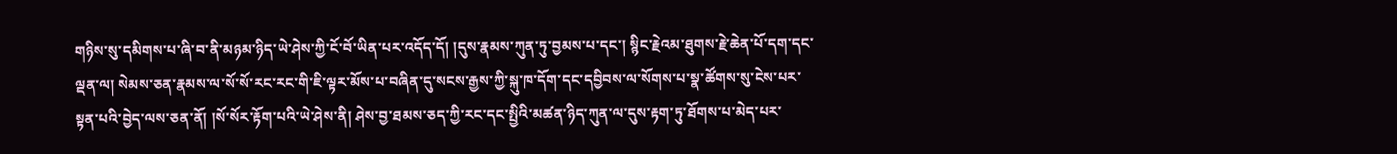གཉིས་སུ་དམིགས་པ་ཞི་བ་ནི་མཉམ་ཉིད་ཡེ་ཤེས་ཀྱི་ངོ་བོ་ཡིན་པར་འདོད་དོ། །དུས་རྣམས་ཀུན་ཏུ་བྱམས་པ་དང་། སྙིང་རྗེའམ་ཐུགས་རྗེ་ཆེན་པོ་དག་དང་ལྡན་ལ། སེམས་ཅན་རྣམས་ལ་སོ་སོ་རང་རང་གི་ཇི་ལྟར་མོས་པ་བཞིན་དུ་སངས་རྒྱས་ཀྱི་སྐུ་ཁ་དོག་དང་དབྱིབས་ལ་སོགས་པ་སྣ་ཚོགས་སུ་ངེས་པར་སྟན་པའི་བྱེད་ལས་ཅན་ནོ། །སོ་སོར་རྟོག་པའི་ཡེ་ཤེས་ནི། ཤེས་བྱ་ཐམས་ཅད་ཀྱི་རང་དང་སྤྱིའི་མཚན་ཉིད་ཀུན་ལ་དུས་རྟག་ཏུ་ཐོགས་པ་མེད་པར་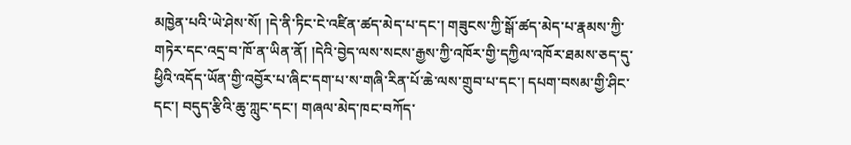མཁྱེན་པའི་ཡེ་ཤེས་སོ། །དེ་ནི་ཏིང་ངེ་འཛིན་ཚད་མེད་པ་དང་། གཟུངས་ཀྱི་སྒོ་ཚད་མེད་པ་རྣམས་ཀྱི་གཏེར་དང་འདྲ་བ་ཁོ་ན་ཡིན་ནོ། །དེའི་བྱེད་ལས་སངས་རྒྱས་ཀྱི་འཁོར་གྱི་དཀྱིལ་འཁོར་ཐམས་ཅད་དུ་ཕྱིའི་འདོད་ཡོན་གྱི་འབྱོར་པ་ཞིང་དག་པ་ས་གཞི་རིན་པོ་ཆེ་ལས་གྲུབ་པ་དང་། དཔག་བསམ་གྱི་ཤིང་དང་། བདུད་རྩིའི་ཆུ་ཀླུང་དང་། གཞལ་མེད་ཁང་བཀོད་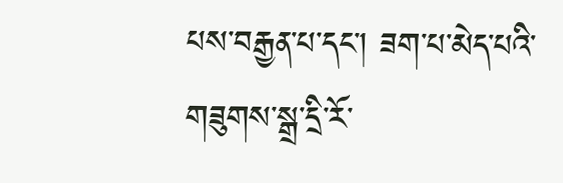པས་བརྒྱན་པ་དང་། ཟག་པ་མེད་པའི་གཟུགས་སྒྲ་དྲི་རོ་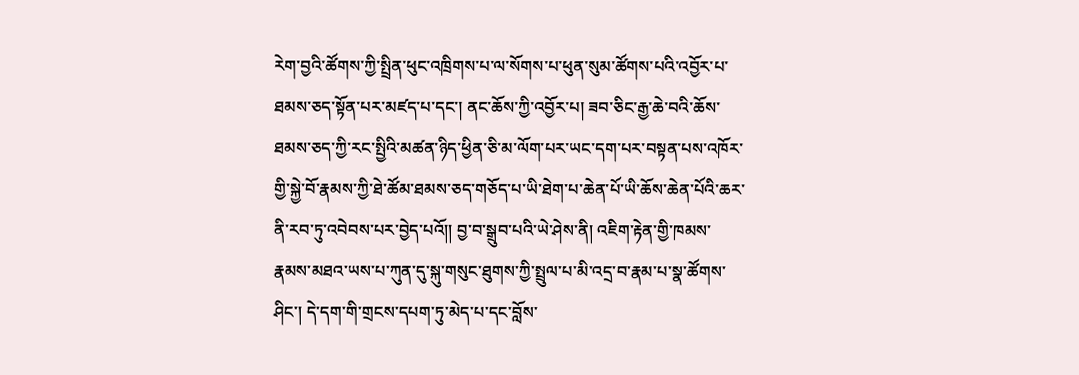རེག་བྱའི་ཚོགས་ཀྱི་སྤྲིན་ཕུང་འཁྲིགས་པ་ལ་སོགས་པ་ཕུན་སུམ་ཚོགས་པའི་འབྱོར་པ་ཐམས་ཅད་སྟོན་པར་མཛད་པ་དང་། ནང་ཆོས་ཀྱི་འབྱོར་པ། ཟབ་ཅིང་རྒྱ་ཆེ་བའི་ཆོས་ཐམས་ཅད་ཀྱི་རང་སྤྱིའི་མཚན་ཉིད་ཕྱིན་ཅི་མ་ལོག་པར་ཡང་དག་པར་བསྟན་པས་འཁོར་གྱི་སྐྱེ་བོ་རྣམས་ཀྱི་ཐེ་ཚོམ་ཐམས་ཅད་གཅོད་པ་ཡི་ཐེག་པ་ཆེན་པོ་ཡི་ཆོས་ཆེན་པོའི་ཆར་ནི་རབ་ཏུ་འབེབས་པར་བྱེད་པའོ།། བྱ་བ་སྒྲུབ་པའི་ཡེ་ཤེས་ནི། འཇིག་རྟེན་གྱི་ཁམས་རྣམས་མཐའ་ཡས་པ་ཀུན་དུ་སྐུ་གསུང་ཐུགས་ཀྱི་སྤྲུལ་པ་མི་འདྲ་བ་རྣམ་པ་སྣ་ཚོགས་ཤིང་། དེ་དག་གི་གྲངས་དཔག་ཏུ་མེད་པ་དང་བློས་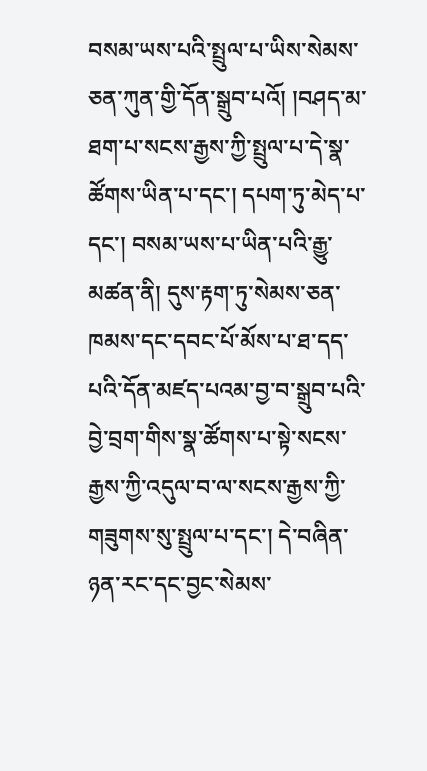བསམ་ཡས་པའི་སྤྲུལ་པ་ཡིས་སེམས་ཅན་ཀུན་གྱི་དོན་སྒྲུབ་པའོ། །བཤད་མ་ཐག་པ་སངས་རྒྱས་ཀྱི་སྤྲུལ་པ་དེ་སྣ་ཚོགས་ཡིན་པ་དང་། དཔག་ཏུ་མེད་པ་དང་། བསམ་ཡས་པ་ཡིན་པའི་རྒྱུ་མཚན་ནི། དུས་རྟག་ཏུ་སེམས་ཅན་ཁམས་དང་དབང་པོ་མོས་པ་ཐ་དད་པའི་དོན་མཛད་པའམ་བྱ་བ་སྒྲུབ་པའི་བྱེ་བྲག་གིས་སྣ་ཚོགས་པ་སྟེ་སངས་རྒྱས་ཀྱི་འདུལ་བ་ལ་སངས་རྒྱས་ཀྱི་གཟུགས་སུ་སྤྲུལ་པ་དང་། དེ་བཞིན་ཉན་རང་དང་བྱང་སེམས་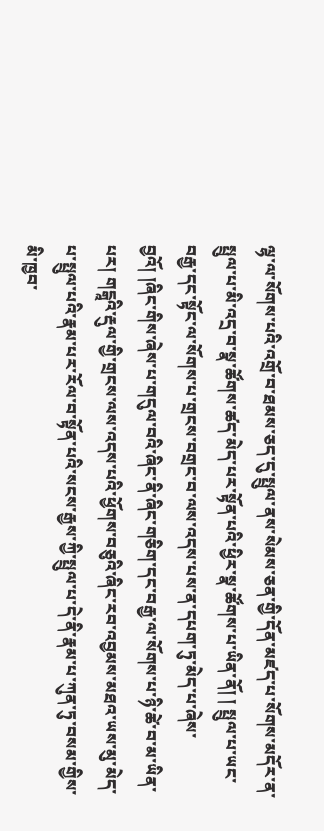ལྷ་ལ་སོགས་པའི་འགྲོ་བ་ཐམས་ཅད་དུ་སྤྲུལ་ནས་སེམས་ཅན་གྱི་དོན་མཛད་པ་སོགས་མདོར་ན་སྤྲུལ་པ་མི་འདྲ་བ་སྣ་ཚོགས་ཚད་མེད་པར་སྟོན་པའི་ཕྱིར་སྣ་ཚོགས་པ་ཡིན་ནོ། ། སྤྲུལ་པ་ཡང་བརྒྱ་དང་སྟོང་ལ་སོགས་པ་གྲངས་བགྲང་བ་ལས་འདས་པས་ན་དཔག་ཏུ་མེད་པ་ཞེས་བྱའོ། །ཞིང་གིས་ཞེས་པ་གདུལ་བའི་ཞིང་ནི་ཞིང་གཅིག་དང་བརྒྱ་ལ་སོགས་པ་ཉི་ཚེ་བ་མ་ཡིན་པར། གངྒཱའི་རྡུལ་གྱི་གྲངས་ལས་འདས་པའི་ཕྱོགས་བཅུའི་ཞིང་རབ་འབྱམས་མཐའ་ཡས་མུ་མེད་པ་སྤྲུལ་པའི་རྣམ་པར་རོལ་བ་སྟོན་པའི་སངས་རྒྱས་ཀྱི་སྤྲུལ་པ་དེ་ནི་རྣམ་པ་ཀུན་ཏུ་བསམ་གྱིས་མི་ཁྱབ་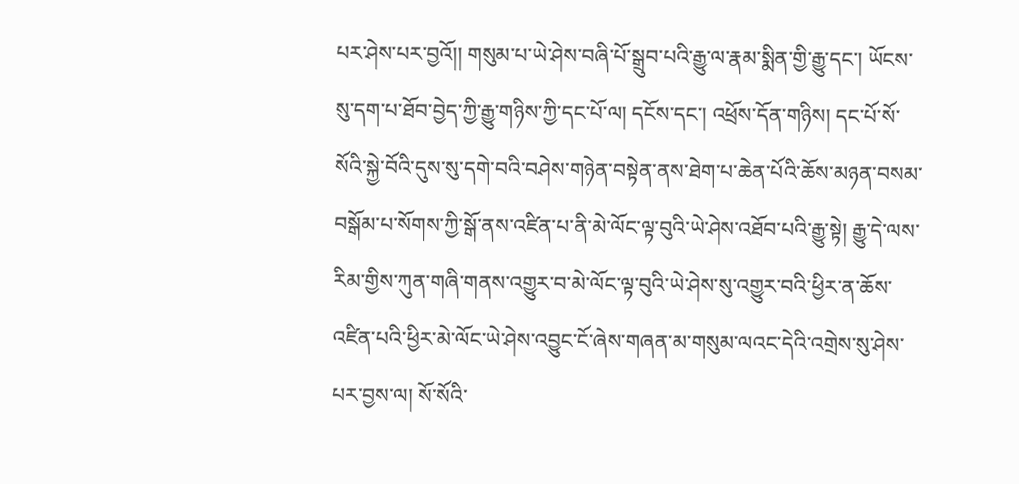པར་ཤེས་པར་བྱའོ།། གསུམ་པ་ཡེ་ཤེས་བཞི་པོ་སྒྲུབ་པའི་རྒྱུ་ལ་རྣམ་སྨིན་གྱི་རྒྱུ་དང་། ཡོངས་སུ་དག་པ་ཐོབ་བྱེད་ཀྱི་རྒྱུ་གཉིས་ཀྱི་དང་པོ་ལ། དངོས་དང་། འཕྲོས་དོན་གཉིས། དང་པོ་སོ་སོའི་སྐྱེ་བོའི་དུས་སུ་དགེ་བའི་བཤེས་གཉེན་བསྟེན་ནས་ཐེག་པ་ཆེན་པོའི་ཆོས་མཉན་བསམ་བསྒོམ་པ་སོགས་ཀྱི་སྒོ་ནས་འཛིན་པ་ནི་མེ་ལོང་ལྟ་བུའི་ཡེ་ཤེས་འཐོབ་པའི་རྒྱུ་སྟེ། རྒྱུ་དེ་ལས་རིམ་གྱིས་ཀུན་གཞི་གནས་འགྱུར་བ་མེ་ལོང་ལྟ་བུའི་ཡེ་ཤེས་སུ་འགྱུར་བའི་ཕྱིར་ན་ཆོས་འཛིན་པའི་ཕྱིར་མེ་ལོང་ཡེ་ཤེས་འབྱུང་ངོ་ཞེས་གཞན་མ་གསུམ་ལའང་དེའི་འགྲེས་སུ་ཤེས་པར་བྱས་ལ། སོ་སོའི་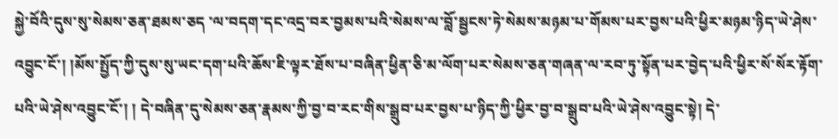སྐྱེ་བོའི་དུས་སུ་སེམས་ཅན་ཐམས་ཅད ་ལ་བདག་དང་འདྲ་བར་བྱམས་པའི་སེམས་ལ་བློ་སྦྱངས་ཏེ་སེམས་མཉམ་པ་གོམས་པར་བྱས་པའི་ཕྱིར་མཉམ་ཉིད་ཡེ་ཤེས་འབྱུང་ངོ་། །མོས་སྤྱོད་ཀྱི་དུས་སུ་ཡང་དག་པའི་ཆོས་ཇི་ལྟར་ཐོས་པ་བཞིན་ཕྱིན་ཅི་མ་ལོག་པར་སེམས་ཅན་གཞན་ལ་རབ་ཏུ་སྟོན་པར་བྱེད་པའི་ཕྱིར་སོ་སོར་རྟོག་པའི་ཡེ་ཤེས་འབྱུང་ངོ་། ། དེ་བཞིན་དུ་སེམས་ཅན་རྣམས་ཀྱི་བྱ་བ་རང་གིས་སྒྲུབ་པར་བྱས་པ་ཉིད་ཀྱི་ཕྱིར་བྱ་བ་སྒྲུབ་པའི་ཡེ་ཤེས་འབྱུང་སྟེ། དེ་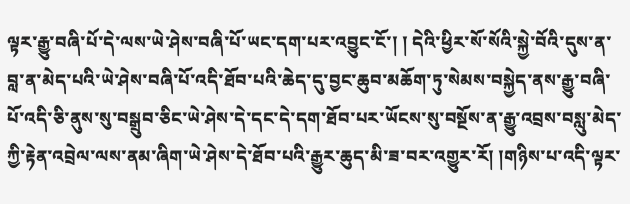ལྟར་རྒྱུ་བཞི་པོ་དེ་ལས་ཡེ་ཤེས་བཞི་པོ་ཡང་དག་པར་འབྱུང་ངོ་། ། དེའི་ཕྱིར་སོ་སོའི་སྐྱེ་བོའི་དུས་ན་བླ་ན་མེད་པའི་ཡེ་ཤེས་བཞི་པོ་འདི་ཐོབ་པའི་ཆེད་དུ་བྱང་ཆུབ་མཆོག་ཏུ་སེམས་བསྐྱེད་ནས་རྒྱུ་བཞི་པོ་འདི་ཅི་ནུས་སུ་བསྒྲུབ་ཅིང་ཡེ་ཤེས་དེ་དང་དེ་དག་ཐོབ་པར་ཡོངས་སུ་བསྔོས་ན་རྒྱུ་འབྲས་བསླུ་མེད་ཀྱི་རྟེན་འབྲེལ་ལས་ནམ་ཞིག་ཡེ་ཤེས་དེ་ཐོབ་པའི་རྒྱུར་ཆུད་མི་ཟ་བར་འགྱུར་རོ། །གཉིས་པ་འདི་ལྟར་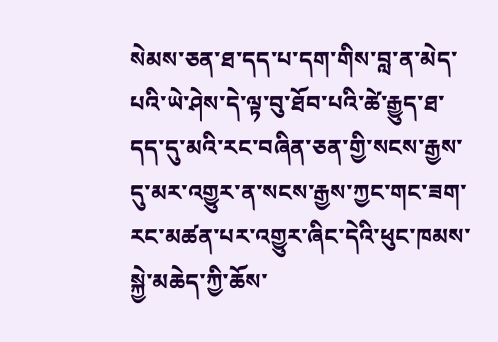སེམས་ཅན་ཐ་དད་པ་དག་གིས་བླ་ན་མེད་པའི་ཡེ་ཤེས་དེ་ལྟ་བུ་ཐོབ་པའི་ཚེ་རྒྱུད་ཐ་དད་དུ་མའི་རང་བཞིན་ཅན་གྱི་སངས་རྒྱས་དུ་མར་འགྱུར་ན་སངས་རྒྱས་ཀྱང་གང་ཟག་རང་མཚན་པར་འགྱུར་ཞིང་དེའི་ཕུང་ཁམས་སྐྱེ་མཆེད་ཀྱི་ཆོས་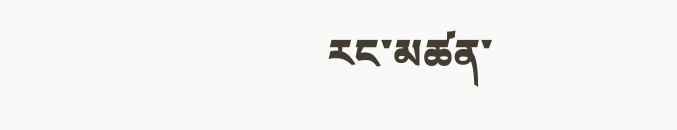རང་མཚན་